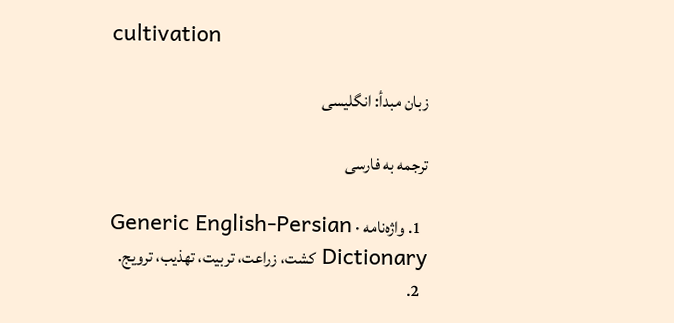cultivation

زبان مبدأ: انگلیسی

ترجمه به فارسی

  1. واژه‌نامه · Generic English-Persian Dictionary کشت، زراعت، تربیت، تهذیب، ترویج.
  2.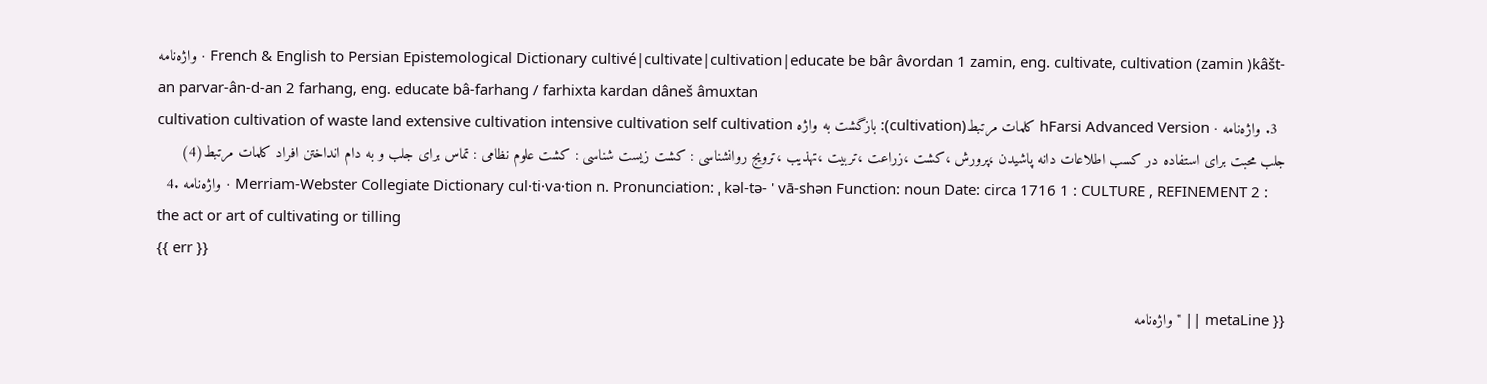واژه‌نامه · French & English to Persian Epistemological Dictionary cultivé|cultivate|cultivation|educate be bâr âvordan 1 zamin, eng. cultivate, cultivation (zamin )kâšt-an parvar-ân-d-an 2 farhang, eng. educate bâ-farhang / farhixta kardan dâneš âmuxtan
  3. واژه‌نامه · hFarsi Advanced Version کلمات مرتبط(cultivation): بازگشت به واژه cultivation cultivation of waste land extensive cultivation intensive cultivation self cultivation جلب محبت براى استفاده در کسب اطلاعات دانه پاشيدن ،پرورش ،کشت ،زراعت ،تربيت ،تهذيب ،ترويج روانشناسى : کشت زيست شناسى : کشت علوم نظامى : تماس براى جلب و به دام انداختن افراد کلمات مرتبط(4)
  4. واژه‌نامه · Merriam-Webster Collegiate Dictionary cul·ti·va·tion n. Pronunciation: ˌ kəl-tə- ' vā-shən Function: noun Date: circa 1716 1 : CULTURE , REFINEMENT 2 : the act or art of cultivating or tilling
{{ err }}

{{ metaLine || "واژه‌نامه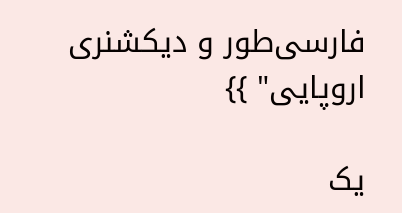فارسی‌طور و دیکشنری اروپایی" }}

یک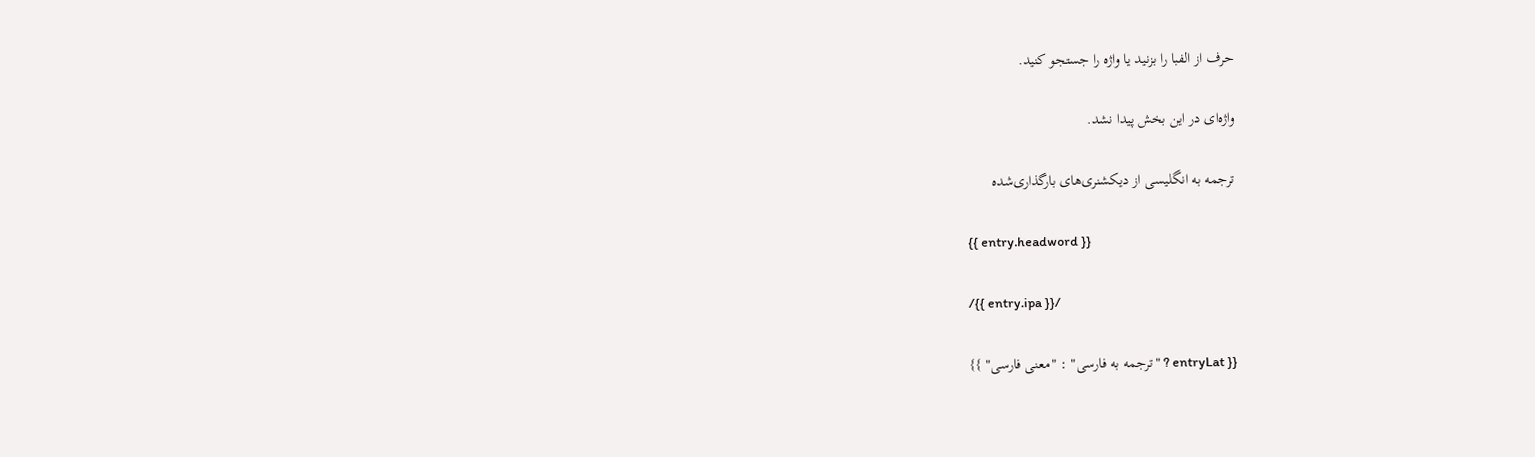حرف از الفبا را بزنید یا واژه را جستجو کنید.

واژه‌ای در این بخش پیدا نشد.

ترجمه به انگلیسی از دیکشنری‌های بارگذاری‌شده

{{ entry.headword }}

/{{ entry.ipa }}/

{{ entryLat ? "ترجمه به فارسی" : "معنی فارسی" }}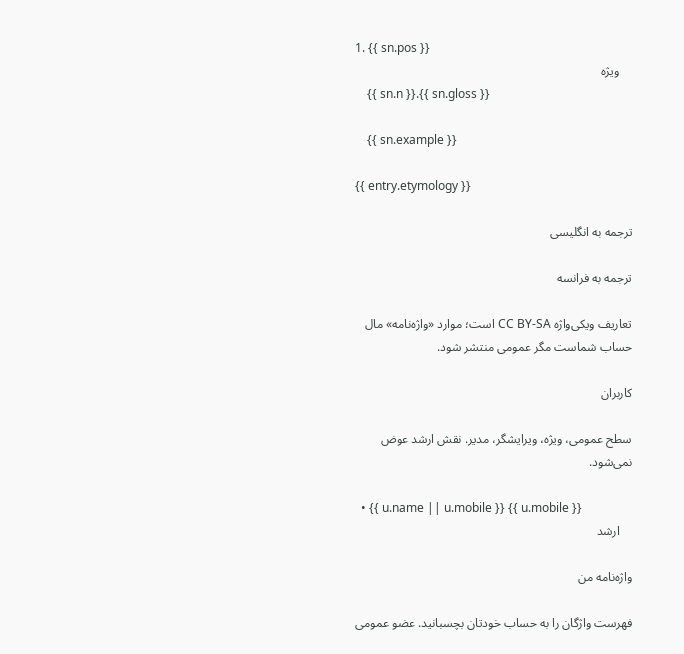1. {{ sn.pos }}
    ویژه
    {{ sn.n }}.{{ sn.gloss }}

    {{ sn.example }}

{{ entry.etymology }}

ترجمه به انگلیسی

ترجمه به فرانسه

تعاریف ویکی‌واژه CC BY-SA است؛ موارد «واژه‌نامه» مال حساب شماست مگر عمومی منتشر شود.

کاربران

سطح عمومی، ویژه، ویرایشگر، مدیر. نقش ارشد عوض نمی‌شود.

  • {{ u.name || u.mobile }} {{ u.mobile }}
    ارشد

واژه‌نامه من

فهرست واژگان را به حساب خودتان بچسبانید. عضو عمومی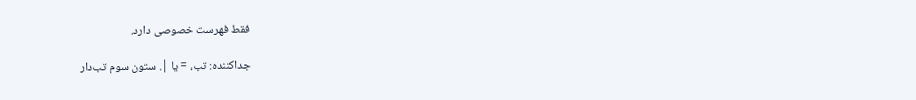فقط فهرست خصوصی دارد.

جداکننده: تب، = یا |. ستون سوم تب‌دار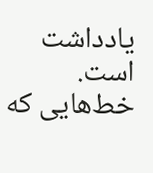یادداشت است. خط‌هایی که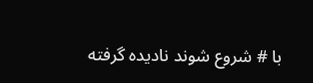با # شروع شوند نادیده گرفته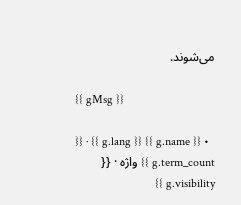می‌شوند.

{{ gMsg }}

  • {{ g.name }} {{ g.lang }} · {{ g.term_count }} واژه · {{ g.visibility }}